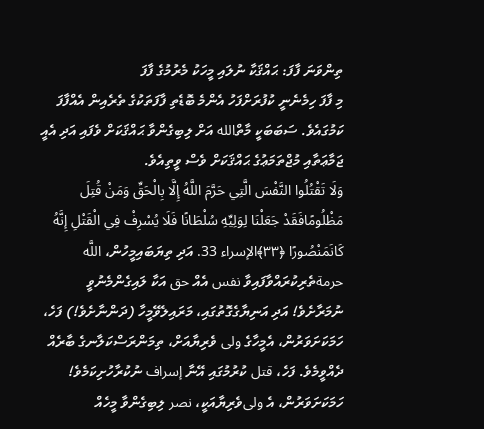ތިންވަނަ ފާފަ: ޙައްޤަކާ ނުލައި މީހަކު މެރުމުގެ ފާފަ
މި ފާފަ ހިމެނެނީ ކުފުރަށްފަހު އެންމެ ބޮޑެތި ފާފަތަކުގެ ތެރެއިން އެއްފާފަ ކަމުގައެވެ. ސަބަބަކީ މާތްالله އަށް ލިބިގެންވާ ޙައްޤަކަށް ވެފައި އަދި އެއީ ޖަމާޢަތާއި މުޖްތަމަޢުގެ ޙައްޤަކަށް ވެސް ވީތިއެވެ.
وَلَا تَقْتُلُوا النَّفْسَ الَّتِي حَرَّمَ اللَّهُ إِلَّا بِالْحَقِّ وَمَنْ قُتِلَ مَظْلُومًافَقَدْ جَعَلْنَا لِوَلِيِّهِ سُلْطَانًا فَلَا يُسْرِفْ فِي الْقَتْلِ إِنَّهُ كَانَمَنْصُورًا ﴿٣٣﴾الإسراء 33. އަދި ތިޔަބައިމީހުން، اللَّه حرمةތެރިކުރައްވާފައިވާ نفس އެއް حق އަކާ ލައިގެންމެނުވީ ނުމަރާށެވެ! އަދި އަނިޔާގެގޮތުގައި، މަރައިލެވޭމީހާ (ދަންނާށެވެ!) ފަހެ، ހަމަކަށަވަރުން، އެމީހާގެ ولى ވެރިޔާއަށް، ތިމަންރަސްކަލާނގެ ބާރެއް ދެއްވީމެވެ. ފަހެ، قتل ކުރުމުގައި އޭނާ إسراف ނުކުރާހުށިކަމެވެ! ހަމަކަށަވަރުން، އެ ولىވެރިޔާއަކީ، نصر ލިބިގެންވާ މީހެއް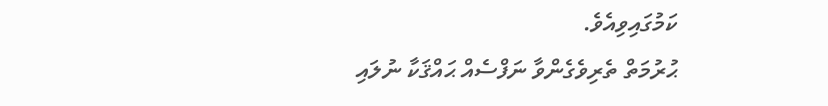ކަމުގައިވިއެވެ.
ޙުރުމަތް ތެރިވެގެންވާ ނަފްސެއް ޙައްޤަކާ ނުލައި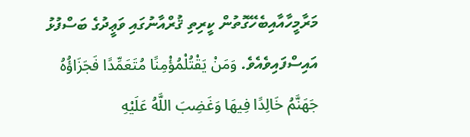މަރާމީހާއާއިބެހޭގޮތުން ކީރިތި ޤުރްއާނުގައި ވަޢީދުގެ ބަސްފުޅު އައިސްފައިވެއެވެ. وَمَنْ يَقْتُلْمُؤْمِنًا مُتَعَمِّدًا فَجَزَاؤُهُ جَهَنَّمُ خَالِدًا فِيهَا وَغَضِبَ اللَّهُ عَلَيْهِ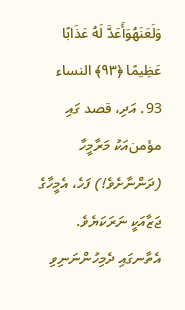وَلَعَنَهُوَأَعَدَّ لَهُ عَذَابًا عَظِيمًا ﴿٩٣﴾ النساء 93. އަދި، قصد ގައި مؤمنއަކު މަރާމީހާ (ދަންނާށެވެ!) ފަހެ، އެމީހާގެ ޖަޒާއަކީ ނަރަކަޔެވެ. އެތާނގައި ދެމިހުންނަނިވި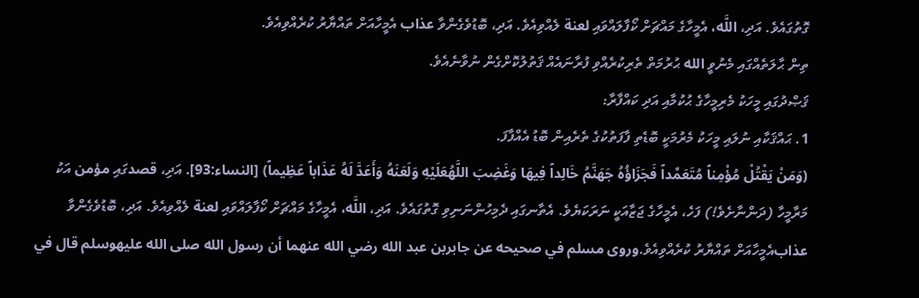ގޮތުގައެވެ. އަދި، اللَّه، އެމީހާގެ މައްޗަށް ކޯފާލައްވައި لعنة ލެއްވިއެވެ. އަދި، ބޮޑުވެގެންވާ عذاب އެމީހާއަށް ތައްޔާރު ކުރެއްވިއެވެ.
ތިން ޙާލަތެއްގައި މެނުވީ الله ޙުރުމަތް ތެރިކުރެއްވި ފުރާނައެއް ޤަތުލުކޮށްގެން ނުވާނެއެވެ.
ޤަޞްދުގައި މީހަކު މެރިމީހާގެ ޙުކުމާއި އަދި ކައްފާރާ:
1. ޙައްޤަކާއި ނުލައި މީހަކު މެރުމަކީ ބޮޑެތި ފާފަތުކުގެ ތެރެއިން ބޮޑު އެއްފާފަ.
(وَمَنْ يَقْتُلْ مُؤْمِناً مُتَعَمِّداً فَجَزَاؤُهُ جَهَنَّمُ خَالِداً فِيهَا وَغَضِبَ اللَّهُعَلَيْهِ وَلَعَنَهُ وَأَعَدَّ لَهُ عَذَاباً عَظِيماً) [النساء:93]. އަދި، قصدގައި مؤمن އަކު މަރާމީހާ (ދަންނާށެވެ!) ފަހެ، އެމީހާގެ ޖަޒާއަކީ ނަރަކަޔެވެ. އެތާނގައި ދެމިހުންނަނިވި ގޮތުގައެވެ. އަދި، اللَّه، އެމީހާގެ މައްޗަށް ކޯފާލައްވައި لعنة ލެއްވިއެވެ. އަދި، ބޮޑުވެގެންވާ عذابއެމީހާއަށް ތައްޔާރު ކުރެއްވިއެވެ.وروى مسلم في صحيحه عن جابربن عبد الله رضي الله عنهما أن رسول الله صلى الله عليهوسلم قال في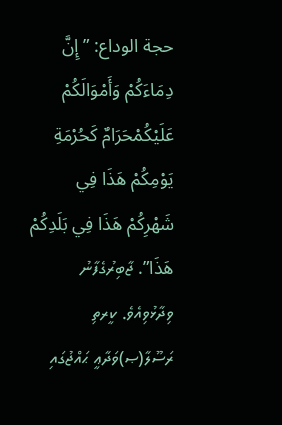حجة الوداع: ” إِنَّ دِمَاءَكُمْ وَأَمْوَالَكُمْ عَلَيْكُمْحَرَامٌ كَحُرْمَةِ يَوْمِكُمْ هَذَا فِي شَهْرِكُمْ هَذَا فِي بَلَدِكُمْ هَذَا”. ޖާބިރުގެފާނު ވިދާޅުވިއެވެ. ކީރތި ރަސޫލާ(ޞ)ވަދާޢީ ޙައްޖުގައި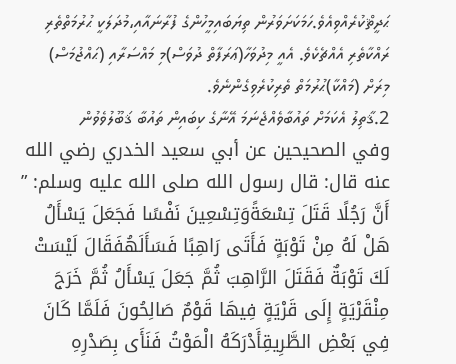ޙަދީޘްކުރެއްވިއެވެ.ހަމަކަށަވަރުން ތިޔަބައިމީހުންގެ ފުރާނައާއި،މުދަލަކީ ޙުރުމަތްތެރި ރައްކާތެރި އެއްޗެކެވެ. އެއީ މިދުވަހާ(ޢަރަފާތް ދުވަސް)މި މައްސަރާއި (ޙައްޖުމަސް) މިރަށް (މައްކާ)ޙުރުމަތް ތެރިކުރެވިގެންނެވެ.
2.ޤާތިލު އެކަމަށް ތައުބާވެއްޖެނަމަ އޭނާގެ ކިބައިން ތައުބާ ޤަބޫލުވެވުން
وفي الصحيحين عن أبي سعيد الخدري رضي الله عنه قال: قال رسول الله صلى الله عليه وسلم: ” أَنَّ رَجُلًا قَتَلَ تِسْعَةًوَتِسْعِينَ نَفْسًا فَجَعَلَ يَسْأَلُ هَلْ لَهُ مِنْ تَوْبَةٍ فَأَتَى رَاهِبًا فَسَأَلَهُفَقَالَ لَيْسَتْ لَكَ تَوْبَةٌ فَقَتَلَ الرَّاهِبَ ثُمَّ جَعَلَ يَسْأَلُ ثُمَّ خَرَجَ مِنْقَرْيَةٍ إِلَى قَرْيَةٍ فِيهَا قَوْمٌ صَالِحُونَ فَلَمَّا كَانَ فِي بَعْضِ الطَّرِيقِأَدْرَكَهُ الْمَوْتُ فَنَأَى بِصَدْرِهِ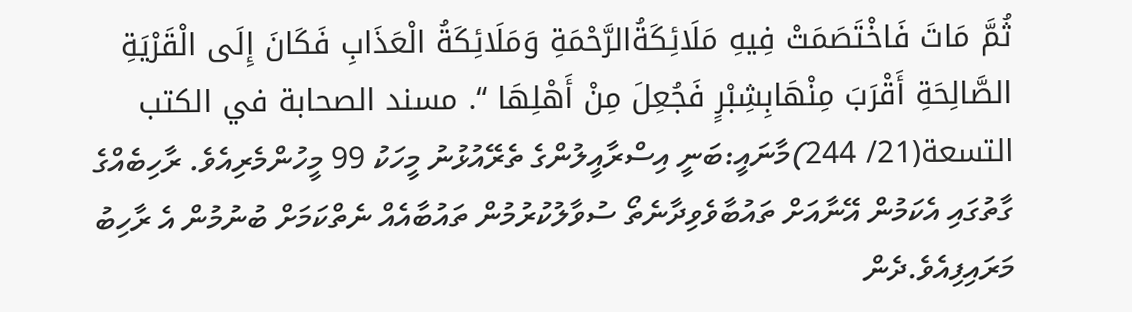ثُمَّ مَاتَ فَاخْتَصَمَتْ فِيهِ مَلَائِكَةُالرَّحْمَةِ وَمَلَائِكَةُ الْعَذَابِ فَكَانَ إِلَى الْقَرْيَةِ الصَّالِحَةِ أَقْرَبَ مِنْهَابِشِبْرٍ فَجُعِلَ مِنْ أَهْلِهَا “. مسند الصحابة في الكتب التسعة(21/ 244)މާނައީ:ބަނީ އިސްރާއީލުންގެ ތެރޭއުޅުނު މީހަކު 99 މީހުންމެރިއެވެ. ރާހިބެއްގެ ގާތުގައި އެކަމުން އޭނާއަށް ތައުބާވެވިދާނެތޯ ސުވާލުކުރުމުން ތައުބާއެއް ނެތްކަމަށް ބުނުމުން އެ ރާހިބު މަރައިފިއެވެ.ދެން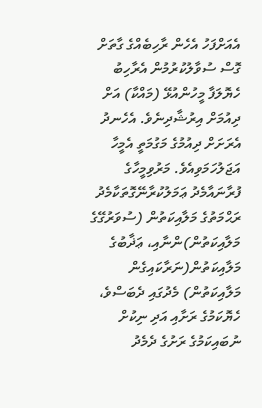އެއަށްފަހު އެހެން ރާހިބެއްގެ ގާތަށް ގޮސް ސުވާލުކުރުމުން އެރާހިބު ހެޔޮލަފާ މީހުންއުޅޭ (މައްކާ) އަށް ދިއުމަށް އިރުޝާދިނެވެ. އެހެނދު އެރަށަށް ދިއުމުގެ މަގުމަތީ އެމީހާ އަޖަލުހަމަވިއެވެ. މަރުވިމީހާގެ ފުރާނައާމެދު ޢަމަލުކުރާނޭގޮތަކާމެދު ރަޙްމަތުގެ މަލާއިކަތުން (ސުވަރުގޭގެ މަލާއިކަތުން)ންނާއި، ޢަޛާބުގެ މަލާއިކަތުން(ނަރާކައިގެން މަލާއިކަތުން) މެދުގައި ދެބަސްވެ، ހެޔޮކަމުގެ ރަށާއި އަދި ނިކުށް ނުބައިކަމުގެ ރަށުގެ ދެމެދު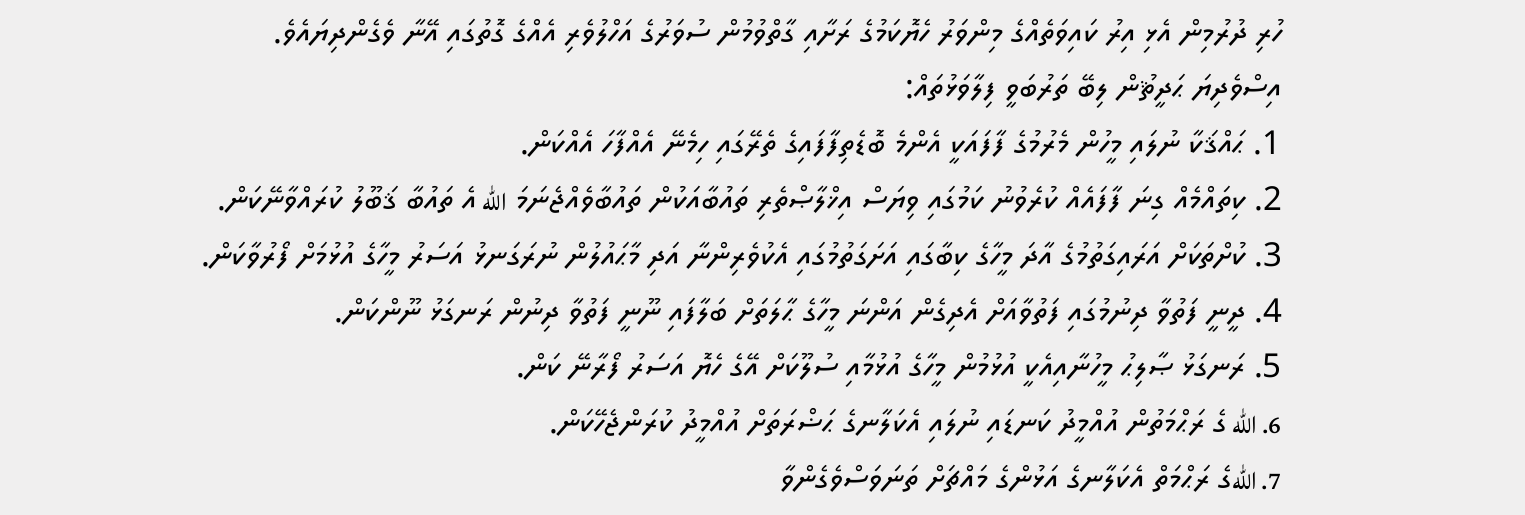ހުރި ދުރުމިން އެޅި އިރު ކައިވަތެއްގެ މިންވަރު ހެޔޮކަމުގެ ރަށާއި ގާތްވުމުން ސުވަރުގެ އަހްލުވެރި އެއްގެ ގޮތުގައި އޭނާ ވެގެންދިޔައެވެ.
އިސްވެދިޔަ ޙަދީޘުން ލިބޭ ތަރުބަވީ ފިލާވަޅުތައް:
1. ޙައްޤަކާ ނުލައި މީހުން މެރުމުގެ ފާފައަކީ އެންމެ ބޮޑެތިފާފައިގެ ތެރޭގައި ހިމެނޭ އެއްފާހަ އެއްކަން.
2. ކިތައްމެއް ގިނަ ފާފައެއް ކުރެވުނު ކަމުގައި ވިޔަސް އިޚްލާޞްތެރި ތައުބާއަކުން ތައުބާވެއްޖެނަމަ الله އެ ތައުބާ ޤަބޫލު ކުރައްވާނޭކަން.
3. ކުށްތަކަށް އަރައިގަތުމުގެ އާދަ މީހާގެ ކިބާގައި އަށަގަތުމުގައި އެކުވެރިންނާ އަދި މާޙައުލުން ނުރަގަނޅު އަސަރު މީހާގެ އުޅުމަށް ފޯރުވާކަން.
4. ދީނީ ފަތުވާ ދިނުމުގައި ފަތުވާއަށް އެދިގެން އަންނަ މީހާގެ ޙާލަތަށް ބަލާފައި ނޫނީ ފަތުވާ ދިނުން ރަނގަޅު ނޫންކަން.
5. ރަނގަޅު ޞާލިޙު މީހުނާއިއެކީ އުޅުމުން މީހާގެ އުޅުމާއި ސުލޫކަށް އޭގެ ހެޔޮ އަސަރު ފޯރާނޭ ކަން.
6. الله ގެ ރަޙްމަތުން އުއްމީދު ކަނޑައި ނުލައި އެކަލާނގެ ޙަޟްރަތަށް އުއްމީދު ކުރަންޖެހޭކަން.
7. اللهގެ ރަޙްމަތް އެކަލާނގެ އަޅުންގެ މައްޗަށް ތަނަވަސްވެގެންވާ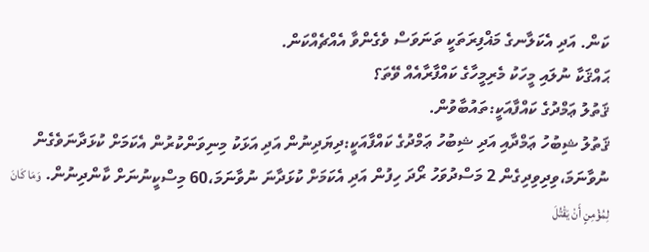ކަން. އަދި އެކަލާނގެ މަޣްފިރަތަކީ ތަނަވަސް ވެގެންވާ އެއްޗެއްކަން.
ޙައްޤަކާ ނުލައި މީހަކު މެރިމީހާގެ ކައްފާރާއެއް ވޭތަ؟
ޤަތުލު ޢަމްދުގެ ކައްފާއަކީ:ތައުބާވުން.
ޤަތުލު ޝިބުހު ޢަމްދާއި އަދި ޝިބުހު ޢަމްދުގެ ކައްފާއަކީ:ދިޔަދިނުން އަދި އަޅަކު މިނިވަންކުރުން އެކަމަށް ކުޅަދާނަވެގެން ނުވާނަމަ،ވިދިވިދިގެން 2 މަސްދުވަހު ރޯދަ ހިފުން އަދި އެކަމަށް ކުޅަދާނަ ނުވާނަމަ،60 މިސްކީނުނަށް ކާންދިނުން. وَمَا كَانَ لِمُؤْمِنٍ أَنْ يَقْتُلَ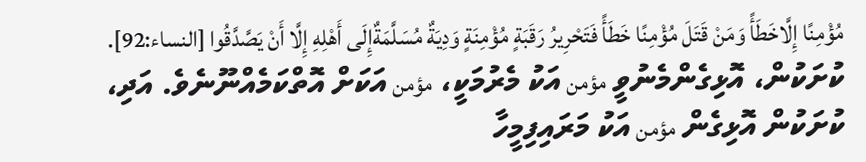مُؤْمِنًا إِلَّاخَطَأً وَمَنْ قَتَلَ مُؤْمِنًا خَطَأً فَتَحْرِيرُ رَقَبَةٍ مُؤْمِنَةٍ وَدِيَةٌ مُسَلَّمَةٌإِلَى أَهْلِهِ إِلَّا أَنْ يَصَّدَّقُوا [النساء:92]. ކުށަކުން، އޮޅިގެންމެނުވީ مؤمن އަކު މެރުމަކީ، مؤمن އަކަށް އޮތްކަމެއްނޫނެވެ. އަދި، ކުށަކުން އޮޅިގެން مؤمن އަކު މަރައިފިމީހާ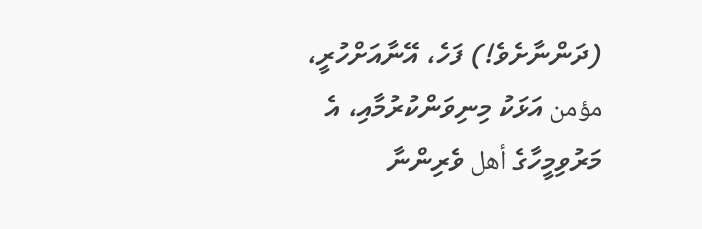(ދަންނާށެވެ!) ފަހެ، އޭނާއަށްހުރީ، مؤمن އަޅަކު މިނިވަންކުރުމާއި، އެ މަރުވިމީހާގެ أهل ވެރިންނާ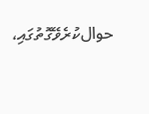حوالކުރެވޭގޮތުގައި،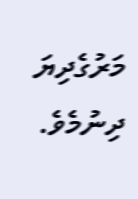މަރުގެދިޔަ ދިނުމެވެ.